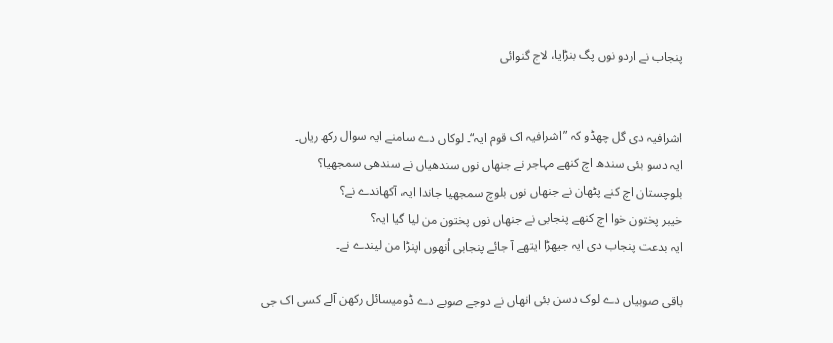پنجاب نے اردو نوں پگ بنڑایا، لاج گنوائی


اشرافیہ دی گل چھڈو کہ ”اشرافیہ اک قوم ایہ“۔ لوکاں دے سامنے ایہ سوال رکھ ریاں۔
ایہ دسو بئی سندھ اچ کنھے مہاجر نے جنھاں نوں سندھیاں نے سندھی سمجھیا؟
بلوچستان اچ کنے پٹھان نے جنھاں نوں بلوچ سمجھیا جاندا ایہ، آکھاندے نے؟
خیبر پختون خوا اچ کنھے پنجابی نے جنھاں نوں پختون من لیا گیا ایہ؟
ایہ بدعت پنجاب دی ایہ جیھڑا ایتھے آ جائے پنجابی اُنھوں اپنڑا من لیندے نے۔

باقی صوبیاں دے لوک دسن بئی انھاں نے دوجے صوبے دے ڈومیسائل رکھن آلے کسی اک جی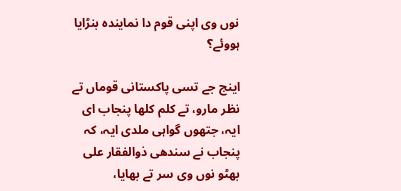نوں وی اپنی قوم دا نمایندہ بنڑایا ہووئے؟

اینج جے تسی پاکستانی قوماں تے نظر مارو، تے کلم کلھا پنجاب ای ایہ، جتھوں گواہی ملدی ایہ، کہ پنجاب نے سندھی ذوالفقار علی بھٹو نوں وی سر تے بھایا،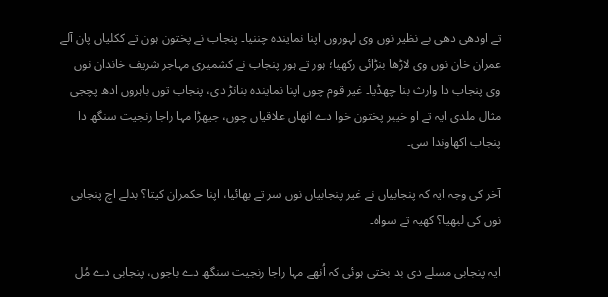تے اودھی دھی بے نظیر نوں وی لہوروں اپنا نمایندہ چننیا۔ پنجاب نے پختون ہون تے ککلیاں پان آلے عمران خان نوں وی لاڑھا بنڑائی رکھیا؛ ہور تے ہور پنجاب نے کشمیری مہاجر شریف خاندان نوں وی پنجاب دا وارث بنا چھڈیا۔ غیر قوم چوں اپنا نمایندہ بنانڑ دی، پنجاب توں باہروں ادھ پچجی مثال ملدی ایہ تے او خیبر پختون خوا دے انھاں علاقیاں چوں، جیھڑا مہا راجا رنجیت سنگھ دا پنجاب اکھاوندا سی۔

آخر کی وجہ ایہ کہ پنجابیاں نے غیر پنجابیاں نوں سر تے بھائیا، اپنا حکمران کیتا؟ بدلے اچ پنجابی نوں کی لبھیا؟ کھیہ تے سواہ۔

ایہ پنجابی مسلے دی بد بختی ہوئی کہ اُنھے مہا راجا رنجیت سنگھ دے باجوں، پنجابی دے مُل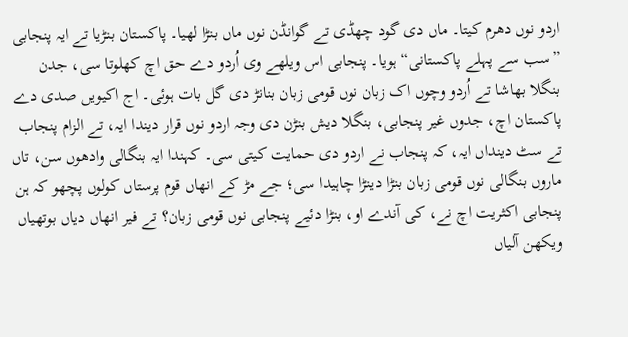اردو نوں دھرم کیتا۔ ماں دی گود چھڈی تے گوانڈن نوں ماں بنڑا لھیا۔ پاکستان بنڑیا تے ایہ پنجابی ”سب سے پہلے پاکستانی“ ہویا۔ پنجابی اس ویلھے وی اُردو دے حق اچ کھلوتا سی، جدن بنگلا بھاشا تے اُردو وچوں اک زبان نوں قومی زبان بنانڑ دی گل بات ہوئی۔ اج اکیویں صدی دے پاکستان اچ، جدوں غیر پنجابی، بنگلا دیش بنڑن دی وجہ اردو نوں قرار دیندا ایہ، تے الزام پنجاب تے سٹ دینداں ایہ، کہ پنجاب نے اردو دی حمایت کیتی سی۔ کہندا ایہ بنگالی وادھوں سن، تاں ماروں بنگالی نوں قومی زبان بنڑا دینڑا چاہیدا سی؛ جے مڑ کے انھاں قوم پرستاں کولوں پچھو کہ ہن پنجابی اکثریت اچ نے، کی آندے او، بنڑا دئیے پنجابی نوں قومی زبان؟ تے فیر انھاں دیاں بوتھیاں ویکھن آلیاں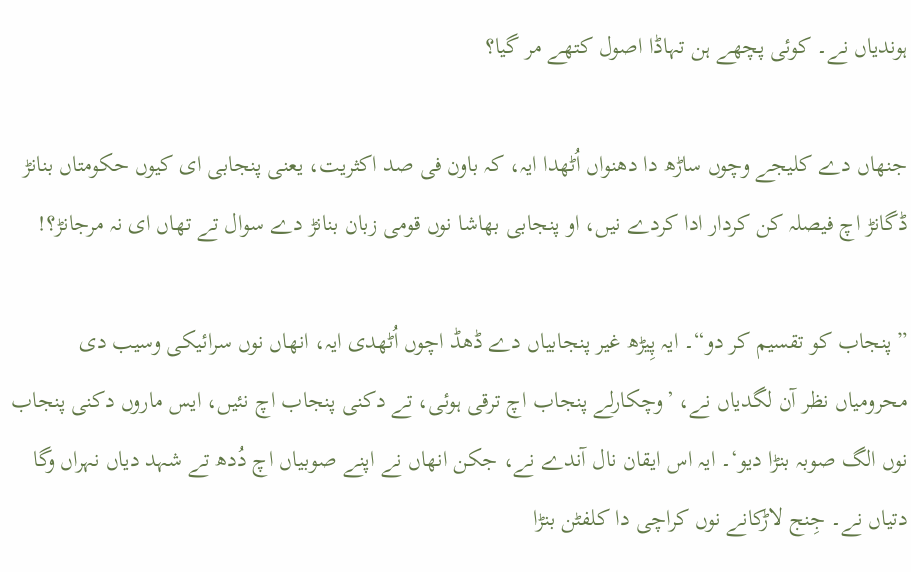ہوندیاں نے۔ کوئی پچھے ہن تہاڈا اصول کتھے مر گیا؟

جنھاں دے کلیجے وچوں ساڑھ دا دھنواں اُٹھدا ایہ، کہ باون فی صد اکثریت، یعنی پنجابی ای کیوں حکومتاں بنانڑ ڈگانڑ اچ فیصلہ کن کردار ادا کردے نیں، او پنجابی بھاشا نوں قومی زبان بنانڑ دے سوال تے تھاں ای نہ مرجانڑ؟!

”پنجاب کو تقسیم کر دو“۔ ایہ پِیڑھ غیر پنجابیاں دے ڈھڈ اچوں اُٹھدی ایہ، انھاں نوں سرائیکی وسیب دی محرومیاں نظر آن لگدیاں نے، ’وچکارلے پنجاب اچ ترقی ہوئی، تے دکنی پنجاب اچ نئیں، ایس ماروں دکنی پنجاب نوں الگ صوبہ بنڑا دیو‘۔ ایہ اس ایقان نال آندے نے، جکن انھاں نے اپنے صوبیاں اچ دُدھ تے شہد دیاں نہراں وگا دتیاں نے۔ جِنج لاڑکانے نوں کراچی دا کلفٹن بنڑا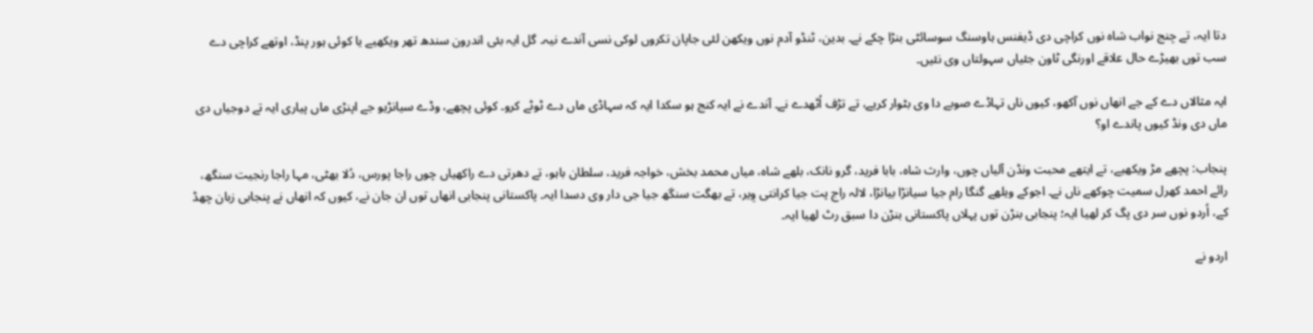دتا ایہ، تے جِنج نواب شاہ نوں کراچی دی ڈیفنس ہاوسنگ سوسائٹی بنڑا چکے نے۔ بدین، ٹنڈو آدم نوں ویکھن لئی جاپان تکروں لوکی نسی آندے نیہ۔ گل ایہ بئی اندرون سندھ تھر ویکھیے یا کوئی ہور پنڈ، اوتھے کراچی دے سب توں‌ بھیڑے حال علاقے اورنگی ٹاون جئیاں سہولتاں وی نئیں۔

ایہ مثالاں دے کے جے انھاں نوں آکھو، کیوں ناں تہاڈے صوبے دا وی بٹوار کریے، تے تڑف اُٹھدے نے۔ آندے نے ایہ کنج ہو سکدا ایہ کہ سہاڈی ماں دے ٹوٹے کرو۔ کوئی پچھے، وڈے سیانڑیو جے اپنڑی ماں پیاری ایہ تے دوجیاں دی ماں دی ونڈ کیوں‌ پاندے او؟

پنجاب: پچھے مڑ ویکھیے، تے ایتھے محبت ونڈن آلیاں چوں، وارث شاہ، بابا فرید، گرو نانک، بلھے شاہ، میاں محمد بخش، خواجہ فرید، سلطان باہو، تے دھرتی دے راکھیاں چوں راجا پورس، دُلا بھٹی، مہا راجا رنجیت سنگھ، رائے احمد کھرل سمیت چوکھے ناں نے۔ اجوکے ویلھے گنگا رام جیا سیانڑا بیانڑا، لالہ راج پت جیا کرانتی وِیر، تے بھگت سنگھ جیا جی دار وی دسدا ایہ۔ پاکستانی پنجابی انھاں توں ان جان نے، کیوں کہ انھاں نے پنجابی زبان چھڈ کے، اُردو نوں سر دی پگ کر لھیا ایہ؛ پنجابی بنڑن توں پہلاں پاکستانی بنڑن دا سبق رٹ لھیا ایہ۔

اردو نے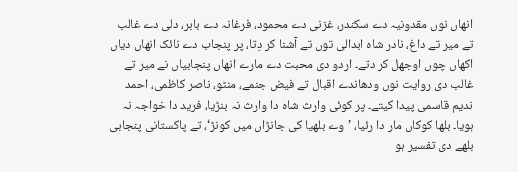انھاں نوں مقدونیہ دے سکندر، غزنی دے محمود، فرغانہ دے بابر، دلی دے غالب تے میر تے داغ، نادر شاہ ابدالی توں تے آشنا کر دِتا، پر پنجاب دے نائک انھاں دیاں اکھاں چوں اوجھل کر دتے۔ اردو دی محبت دے مارے انھاں پنجابیاں نے میر تے غالب دی روایت نوں ودھاندے اقبال تے فیض جنمے، منٹو، ناصر کاظمی، احمد ندیم قاسمی پیدا کیتے۔ پر کوئی وارث شاہ دا وارث نہ بنڑیا، فرید دا خواجہ نہ ہویا۔ بلھا کوکاں مار دا رئیا، ’وے بلھیا کی جانڑاں میں کونڑ‘، تے پاکستانی پنجابی بلھے دی تفسیر ہو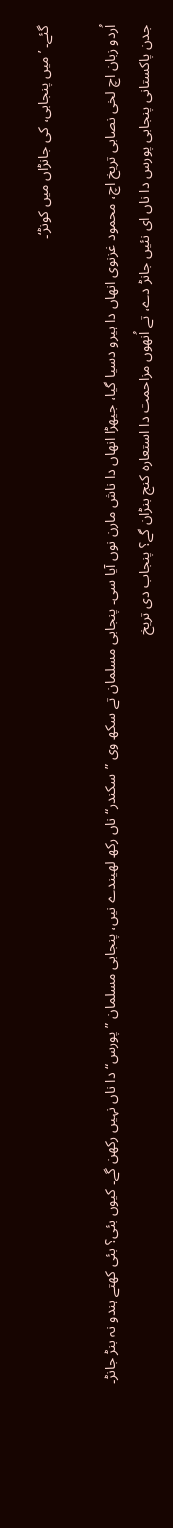گئے۔ ’میں پنجابی، کی جانڑاں میں کونڑ‘۔

اُردو زبان اچ لخی نصابی تریخ اچ، محمود غزنوی انھاں دا ہیرو دسیا گیا، جیھڑا انھاں دا ناش مارن نوں آیا سی۔ پنجابی مسلمان تے سکھ وی ”سکندر“ ناں رکھ لھیندے نیں، پنجابی مسلمان ”پورس“ دا ناں نہیں رکھن گے۔ کیوں بئی؟ بئی کھتے ہندو نہ بنڑ جانڑ۔ جدن پاکستانی پنجابی پورس دا ناں ای نئیں جانڑ دے، تے اُنھوں مزاحمت دا استعارہ کنج بنڑان گے؟ پنجاب دی تریخ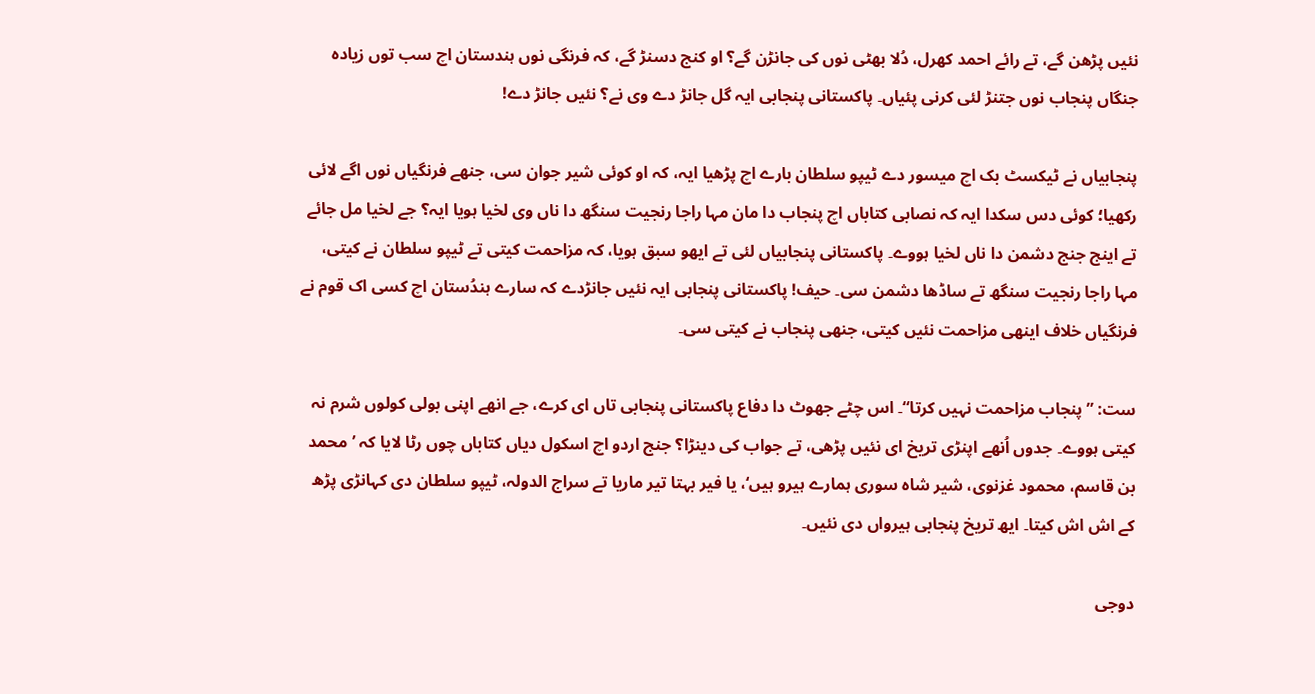نئیں پڑھن گے، تے رائے احمد کھرل، دُلا بھٹی نوں کی جانڑن گے؟ او کنج دسنڑ گے، کہ فرنگی نوں ہندستان اچ سب توں زیادہ جنگاں پنجاب نوں جتنڑ لئی کرنی پئیاں۔ پاکستانی پنجابی ایہ گل جانڑ دے وی نے؟ نئیں جانڑ دے!

پنجابیاں نے ٹیکسٹ بک اچ میسور دے ٹیپو سلطان بارے اچ پڑھیا ایہ، کہ او کوئی شیر جوان سی، جنھے فرنگیاں نوں اگے لائی رکھیا؛ کوئی دس سکدا ایہ کہ نصابی کتاباں اچ پنجاب دا مان مہا راجا رنجیت سنگھ دا ناں وی لخیا ہویا ایہ؟ جے لخیا مل جائے تے اینج جنج دشمن دا ناں لخیا ہووے۔ پاکستانی پنجابیاں لئی تے ایھو سبق ہویا، کہ مزاحمت کیتی تے ٹیپو سلطان نے کیتی، مہا راجا رنجیت سنگھ تے ساڈھا دشمن سی۔ حیف! پاکستانی پنجابی ایہ نئیں جانڑدے کہ سارے ہندُستان اچ کسی اک قوم نے فرنگیاں خلاف اینھی مزاحمت نئیں کیتی، جنھی پنجاب نے کیتی سی۔

ست: ”پنجاب مزاحمت نہیں کرتا“۔ اس چٹے جھوٹ دا دفاع پاکستانی پنجابی تاں ای کرے، جے انھے اپنی بولی کولوں شرم نہ کیتی ہووے۔ جدوں اُنھے اپنڑی تریخ ای نئیں پڑھی، تے جواب کی دینڑا؟ جنج اردو اچ اسکول دیاں کتاباں چوں رٹا لایا کہ ’محمد بن قاسم، محمود غزنوی، شیر شاہ سوری ہمارے ہیرو ہیں‘، یا فیر بہتا تیر ماریا تے سراج الدولہ، ٹیپو سلطان دی کہانڑی پڑھ کے اش اش کیتا۔ ایھ تریخ پنجابی ہیرواں دی نئیں۔

دوجی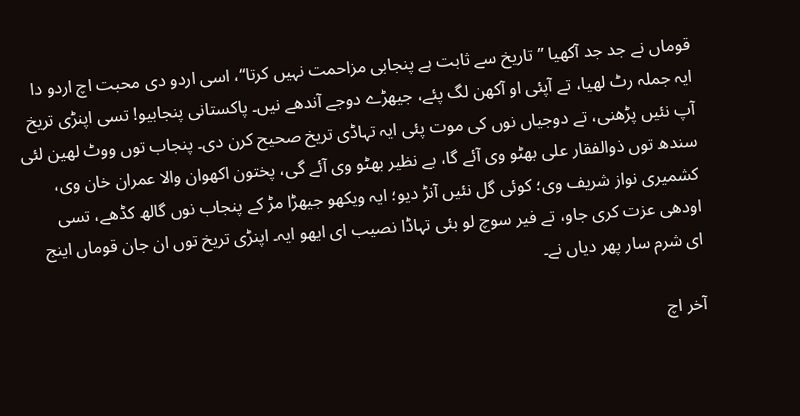قوماں نے جد جد آکھیا ”تاریخ سے ثابت ہے پنجابی مزاحمت نہیں کرتا“، اسی اردو دی محبت اچ اردو دا ایہ جملہ رٹ لھیا، تے آپئی او آکھن لگ پئے، جیھڑے دوجے آندھے نیں۔ پاکستانی پنجابیو! تسی اپنڑی تریخ آپ نئیں پڑھنی، تے دوجیاں نوں کی موت پئی ایہ تہاڈی تریخ صحیح کرن دی۔ پنجاب توں ووٹ لھین لئی سندھ توں ذوالفقار علی بھٹو وی آئے گا، بے نظیر بھٹو وی آئے گی، پختون اکھوان والا عمران خان وی، کشمیری نواز شریف وی؛ کوئی گل نئیں آنڑ دیو؛ ایہ ویکھو جیھڑا مڑ کے پنجاب نوں گالھ کڈھے، تسی اودھی عزت کری جاو، تے فیر سوچ لو بئی تہاڈا نصیب ای ایھو ایہ۔ اپنڑی تریخ توں ان جان قوماں اینج ای شرم سار پھر دیاں نے۔

آخر اچ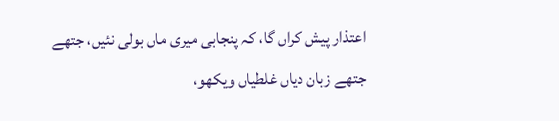اعتذار پیش کراں گا، کہ پنجابی میری ماں‌ بولی نئیں، جتھے جتھے زبان دیاں غلطیاں ویکھو،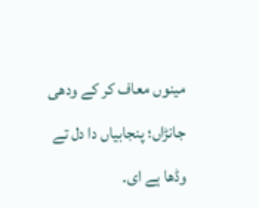مینوں معاف کر کے ودھی جانڑاں؛ پنجابیاں دا دل تے وڈھا ہے ای۔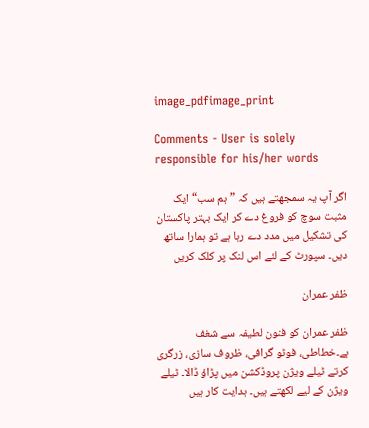image_pdfimage_print

Comments - User is solely responsible for his/her words

اگر آپ یہ سمجھتے ہیں کہ ”ہم سب“ ایک مثبت سوچ کو فروغ دے کر ایک بہتر پاکستان کی تشکیل میں مدد دے رہا ہے تو ہمارا ساتھ دیں۔ سپورٹ کے لئے اس لنک پر کلک کریں

ظفر عمران

ظفر عمران کو فنون لطیفہ سے شغف ہے۔خطاطی، فوٹو گرافی، ظروف سازی، زرگری کرتے ٹیلے ویژن پروڈکشن میں پڑاؤ ڈالا۔ ٹیلے ویژن کے لیے لکھتے ہیں۔ ہدایت کار ہیں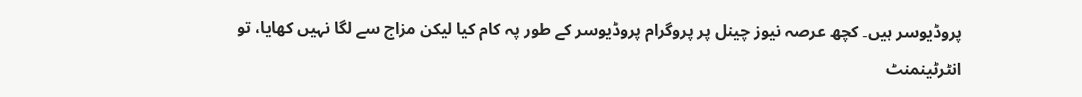پروڈیوسر ہیں۔ کچھ عرصہ نیوز چینل پر پروگرام پروڈیوسر کے طور پہ کام کیا لیکن مزاج سے لگا نہیں کھایا، تو انٹرٹینمنٹ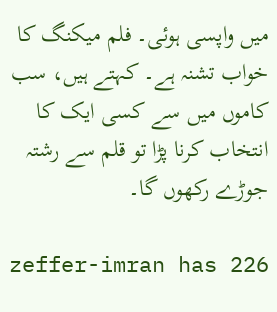میں واپسی ہوئی۔ فلم میکنگ کا خواب تشنہ ہے۔ کہتے ہیں، سب کاموں میں سے کسی ایک کا انتخاب کرنا پڑا تو قلم سے رشتہ جوڑے رکھوں گا۔

zeffer-imran has 226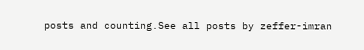posts and counting.See all posts by zeffer-imran